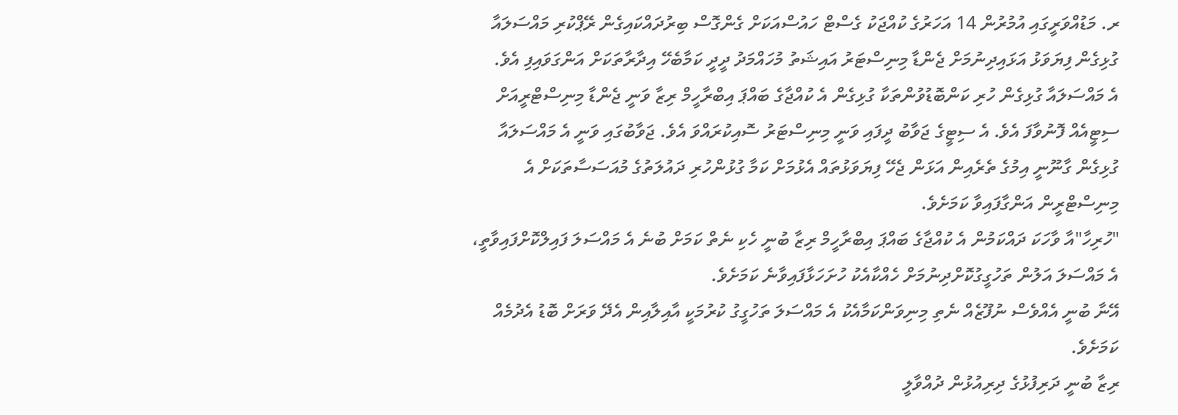ރ. މަޑުއްވަރީގައި އުމުރުން 14 އަހަރުގެ ކުއްޖަކު ގެސްޓް ހައުސްއަކަށް ގެންގޮސް ބިރުދައްކައިގެން ރޭޕްކުރި މައްސަލައާ ގުޅިގެން ފިޔަވަޅު އަޅައިދިނުމަށް ޖެންޑާ މިނިސްޓަރު އައިޝަތު މުހައްމަދު ދީދީ ކަމާބެހޭ އިދާރާތަކަށް އަންގަވައިފި އެވެ.
އެ މައްސަލައާ ގުޅިގެން ހުރި ކަންބޮޑުވުންތަކާ ގުޅިގެން އެ ކުއްޖާގެ ބައްޕަ އިބްރާހީމް ރިޒާ ވަނީ ޖެންޑާ މިނިސްޓްރީއަށް ސިޓީއެއް ފޮނުވާފަ އެވެ. އެ ސިޓީގެ ޖަވާބު ދީފައި ވަނީ މިނިސްޓަރު ސޮއިކުރައްވަ އެވެ. ޖަވާބުގައި ވަނީ އެ މައްސަލައާ ގުޅިގެން ގާނޫނީ އިމުގެ ތެރެއިން އަޅަން ޖެހޭ ފިޔަވަޅުތައް އެޅުމަށް ކަމާ ގުޅުންހުރި ދައުލަތުގެ މުއަސަސާތަކަށް އެ މިނިސްޓްރީން އަންގާފައިވާ ކަމަށެވެ.
"ހުރިހާ"އާ ވާހަކަ ދައްކަމުން އެ ކުއްޖާގެ ބައްޕަ އިބްރާހީމް ރިޒާ ބުނީ ހެކި ނެތް ކަމަށް ބުނެ އެ މައްސަލަ ފައިލްކޮށްފައިވާތީ، އެ މައްސަލަ އަލުން ތަހުގީގުކޮށްދިނުމަށް ހެއްކާއެކު ހުށަހަޅާފައިވާނެ ކަމަށެވެ.
އޭނާ ބުނީ އެއްވެސް ނުފޫޒެއް ނެތި މިނިވަންކަމާއެކު އެ މައްސަލަ ތަހުގީގު ކުރުމަކީ އާއިލާއިން އެދޭ ވަރަށް ބޮޑު އެދުމެއް ކަމަށެވެ.
ރިޒާ ބުނީ ދަރިފުޅުގެ ދިރިއުޅުން ދުއްވާލީ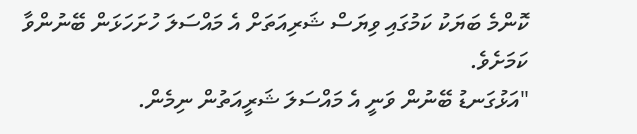ކޮންމެ ބަޔަކު ކަމުގައި ވިޔަސް ޝަރިއަތަށް އެ މައްސަލަ ހުށަހަޅަން ބޭނުންވާ ކަމަށެވެ.
"އަޅުގަނޑު ބޭނުން ވަނީ އެ މައްސަލަ ޝަރީއަތުން ނިމެން.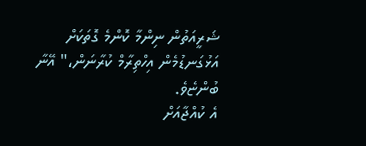ޝަރީއަތުން ނިންމާ ކޮންމެ ގޮތަކަށް އަޅުގަނޑުމެން އިހްތިރާމް ކުރާނަން،" އޭނާ ބުންޏެވެ.
އެ ކުއްޖާއަށް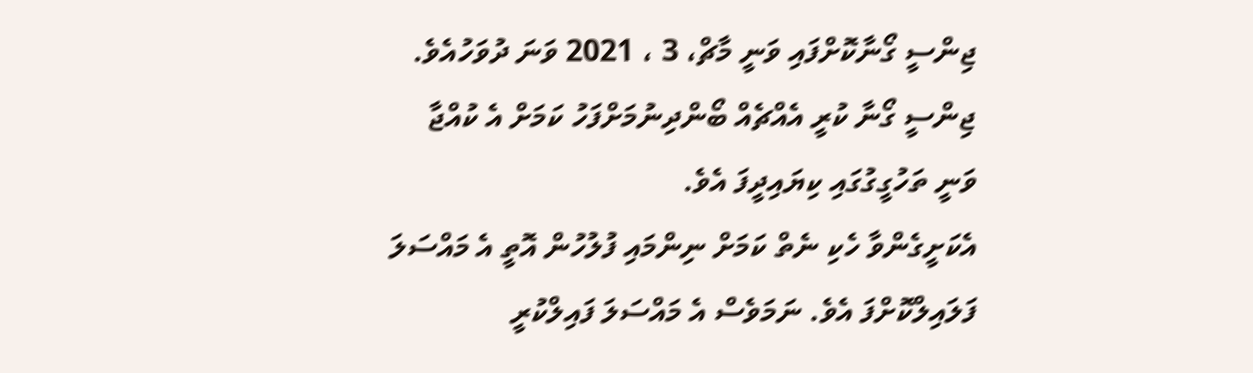ޖިންސީ ގޯނާކޮށްފައި ވަނީ މާޗް، 3 ، 2021 ވަނަ ދުވަހުއެވެ. ޖިންސީ ގޯނާ ކުރީ އެއްޗެއް ބޯންދިނުމަށްފަހު ކަމަށް އެ ކުއްޖާ ވަނީ ތަހުގީގުގައި ކިޔައިދީފަ އެވެ.
އެކަށީގެންވާ ހެކި ނެތް ކަމަށް ނިންމައި ފުލުހުން އޮތީ އެ މައްސަލަ ފަލައިލްކޮށްފަ އެވެ. ނަމަވެސް އެ މައްސަލަ ފައިލްކުރީ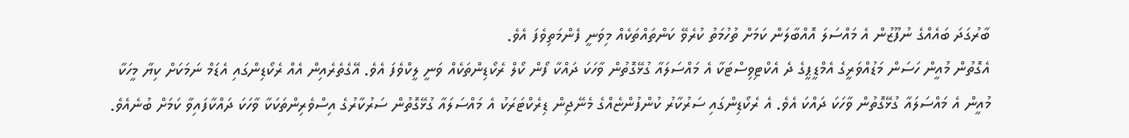ބާރުގަދަ ބައެއްގެ ނުފޫޒުން އެ މައްސަލަ އޮއްބާލަން ކަމަށް ތުހުމަތު ކުރެވޭ ކަންތައްތަކެއް މިވަނީ ފެންމަތިވެފަ އެވެ.
އެގޮތުން މުއީން ހަސަން މަޑުއްވަރީގެ އެމްޑީޕީގެ ދެ އެކްޓިވިސްޓަކާ އެ މައްސަލައާ ގުޅޭގޮތުން ވާހަކަ ދައްކާ ފޯން ކޯލް ރެކޯޑިންތަކެއް ވަނީ ލީކްވެފަ އެވެ. އޭގެތެރެއިން އެއް ރެކޯޑިންގައި އެޑަމް ނަމަކަށް ކިޔާ މީހަކާ މުއީން އެ މައްސަލައާ ގުޅޭގޮތުން ވާހަކަ ދައްކަ އެވެ. އެ ރެކޯޑިންގައި ސަރުކާރު ކުންފުންޏެއްގެ މެނޭޖިން ޑިރެކްޓަރަކު އެ މައްސަލައާ ގުޅޭގޮތުން ސަރުކާރުގެ އިސްވެރިންތަކަކާ ވާހަކަ ދައްކާފައިވާ ކަމަށް ބުނެއެވެ.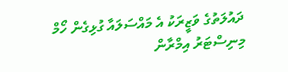ދައުލަތުގެ ވަޒީރަކު އެ މައްސަލައާ ގުޅިގެން ހޯމް މިނިސްޓަރު އިމްރާން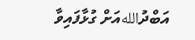އަބްދުاللهއަށް ގުޅާފައިވާ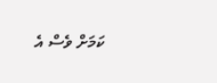ކަމަށް ވެސް އެ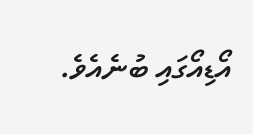އޯޑިއޯގައި ބުނެއެވެ.